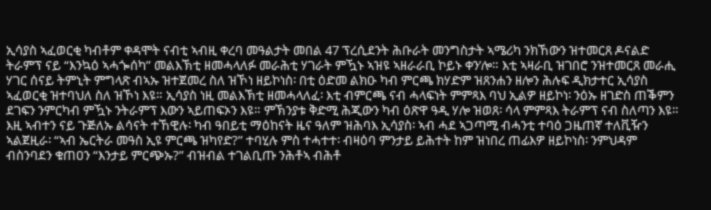ኢሳያስ ኣፈወርቂ ካብቶም ቀዳሞት ናብቲ ኣብዚ ቀረባ መዓልታት መበል 47 ፕረሲደንት ሕቡራት መንግስታት ኣሜሪካ ንክኸውን ዝተመርጸ ዶናልድ ትራምፕ ናይ “እንኳዕ ኣሓጐሰካ” መልእኽቲ ዘመሓላለፉ መራሕቲ ሃገራት ምዃኑ ኣዝዩ ኣዘራራቢ ኮይኑ ቀን’ሎ። እቲ ኣዛራቢ ዝገበሮ ንዝተመርጸ መራሒ ሃገር ሰናይ ትምኒት ምግላጽ ብኣኡ ዝተጀመረ ስለ ዝኾነ ዘይኮነስ፡ በቲ ዕድመ ልክዑ ካብ ምርጫ ክሃድም ዝጸንሐን ዘሎን ሕሉፍ ዲክታተር ኢሳያስ ኣፈወርቂ ዝተባህለ ስለ ዝኾነ እዩ። ኢሳያስ ነዚ መልእኽቲ ዘመሓላለፈ፡ እቲ ብምርጫ ናብ ሓላፍነት ምምጻእ ባህ ኢልዎ ዘይኮነ፡ ንዕኡ ዘገድስ ጠቕምን ደገፍን ንምርካብ ምዃኑ ንትራምፕ እውን ኣይጠፍኦን እዩ። ምኽንያቱ ቅድሚ ሕጂውን ካብ ዕጽዋ ዓዲ ሃሎ ዝወጸ፡ ሳላ ምምጻእ ትራምፕ ናብ ስለጣን እዩ።
እዚ ኣብተን ናይ ጉጅለኡ ልሳናት ተኸዊሉ፡ ካብ ዓበይቲ ማዕከናት ዜና ዓለም ዝሕባእ ኢሳያስ፡ ኣብ ሓደ ኣጋጣሚ ብሓንቲ ተባዕ ጋዜጠኛ ተለቪዥን ኣልጀዚራ፡ “ኣብ ኤርትራ መዓስ ኢዩ ምርጫ ዝካየድ?” ተባሂሉ ምስ ተሓተተ፡ ብዛዕባ ምንታይ ይሕተት ከም ዝነበረ ጠፊእዎ ዘይኮነስ፡ ንምህዳም ብስንባደን ቁጠዐን “እንታይ ምርጭኡ?” ብዝብል ተገልቢጡ ንሕቶኣ ብሕቶ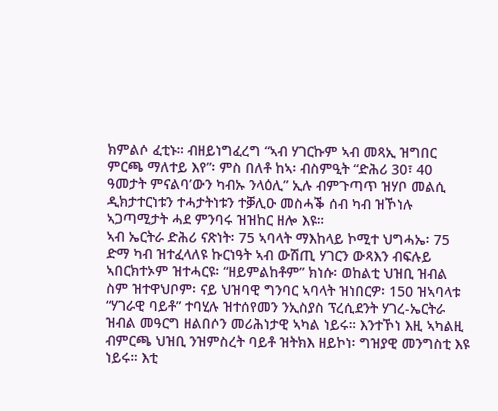ክምልሶ ፈቲኑ። ብዘይነግፈረግ “ኣብ ሃገርኩም ኣብ መጻኢ ዝግበር ምርጫ ማለተይ እየ”፡ ምስ በለቶ ከኣ፡ ብስምዒት “ድሕሪ 30፣ 40 ዓመታት ምናልባ’ውን ካብኡ ንላዕሊ” ኢሉ ብምጉጣጥ ዝሃቦ መልሲ ዲክታተርነቱን ተሓታትነቱን ተቓሊዑ መስሓቕ ሰብ ካብ ዝኾነሉ ኣጋጣሚታት ሓደ ምንባሩ ዝዝከር ዘሎ እዩ።
ኣብ ኤርትራ ድሕሪ ናጽነት፡ 75 ኣባላት ማእከላይ ኮሚተ ህግሓኤ፡ 75 ድማ ካብ ዝተፈላለዩ ኩርነዓት ኣብ ውሽጢ ሃገርን ውጻእን ብፍሉይ ኣበርክተኦም ዝተሓርዩ፡ “ዘይምልከቶም” ክነሱ፡ ወከልቲ ህዝቢ ዝብል ስም ዝተዋህቦም፡ ናይ ህዝባዊ ግንባር ኣባላት ዝነበርዎ፡ 150 ዝኣባላቱ “ሃገራዊ ባይቶ” ተባሂሉ ዝተሰየመን ንኢስያስ ፕረሲደንት ሃገረ-ኤርትራ ዝብል መዓርግ ዘልበሶን መሪሕነታዊ ኣካል ነይሩ። እንተኾነ እዚ ኣካልዚ ብምርጫ ህዝቢ ንዝምስረት ባይቶ ዝትክእ ዘይኮነ፡ ግዝያዊ መንግስቲ እዩ ነይሩ። እቲ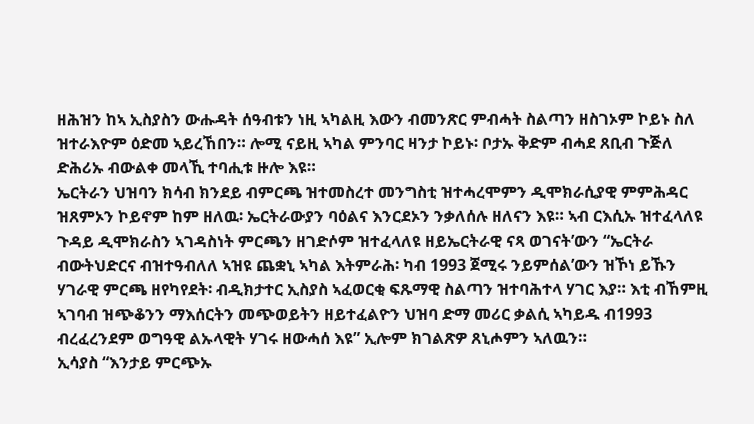ዘሕዝን ከኣ ኢስያስን ውሑዳት ሰዓብቱን ነዚ ኣካልዚ እውን ብመንጽር ምብሓት ስልጣን ዘስገኦም ኮይኑ ስለ ዝተራእዮም ዕድመ ኣይረኸበን። ሎሚ ናይዚ ኣካል ምንባር ዛንታ ኮይኑ፡ ቦታኡ ቅድም ብሓደ ጸቢብ ጉጅለ ድሕሪኡ ብውልቀ መላኺ ተባሒቱ ዙሎ እዩ።
ኤርትራን ህዝባን ክሳብ ክንደይ ብምርጫ ዝተመስረተ መንግስቲ ዝተሓረሞምን ዲሞክራሲያዊ ምምሕዳር ዝጸምኦን ኮይኖም ከም ዘለዉ፡ ኤርትራውያን ባዕልና እንርደኦን ንቃለሰሉ ዘለናን እዩ። ኣብ ርእሲኡ ዝተፈላለዩ ጉዳይ ዲሞክራስን ኣገዳስነት ምርጫን ዘገድሶም ዝተፈላለዩ ዘይኤርትራዊ ናጻ ወገናት’ውን “ኤርትራ ብውትህድርና ብዝተዓብለለ ኣዝዩ ጨቋኒ ኣካል እትምራሕ፡ ካብ 1993 ጀሚሩ ንይምሰል’ውን ዝኾነ ይኹን ሃገራዊ ምርጫ ዘየካየደት፡ ብዲክታተር ኢስያስ ኣፈወርቂ ፍጹማዊ ስልጣን ዝተባሕተላ ሃገር እያ። እቲ ብኸምዚ ኣገባብ ዝጭቆንን ማእሰርትን መጭወይትን ዘይተፈልዮን ህዝባ ድማ መሪር ቃልሲ ኣካይዱ ብ1993 ብረፈረንደም ወግዓዊ ልኡላዊት ሃገሩ ዘውሓሰ እዩ” ኢሎም ክገልጽዎ ጸኒሖምን ኣለዉን።
ኢሳያስ “እንታይ ምርጭኡ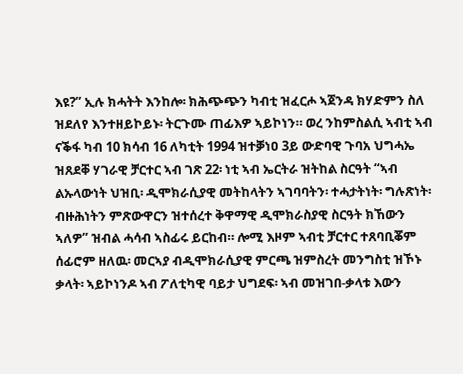እዩ?” ኢሉ ክሓትት እንከሎ፡ ክሕጭጭን ካብቲ ዝፈርሖ ኣጀንዳ ክሃድምን ስለ ዝደለየ እንተዘይኮይኑ፡ ትርጉሙ ጠፊእዎ ኣይኮነን። ወረ ንከምስልሲ ኣብቲ ኣብ ናቕፋ ካብ 10 ክሳብ 16 ለካቲት 1994 ዝተቓነዐ 3ይ ውድባዊ ጉባአ ህግሓኤ ዝጸደቐ ሃገራዊ ቻርተር ኣብ ገጽ 22፡ ነቲ ኣብ ኤርትራ ዝትከል ስርዓት “ኣብ ልኡላውነት ህዝቢ፡ ዲሞክራሲያዊ መትከላትን ኣገባባትን፡ ተሓታትነት፡ ግሉጽነት፡ ብዙሕነትን ምጽውዋርን ዝተሰረተ ቅዋማዊ ዲሞክራስያዊ ስርዓት ክኸውን ኣለዎ” ዝብል ሓሳብ ኣስፊሩ ይርከብ። ሎሚ እዞም ኣብቲ ቻርተር ተጸባቢቖም ሰፊሮም ዘለዉ፡ መርኣያ ብዲሞክራሲያዊ ምርጫ ዝምስረት መንግስቲ ዝኾኑ ቃላት፡ ኣይኮነንዶ ኣብ ፖለቲካዊ ባይታ ህግደፍ፡ ኣብ መዝገበ-ቃላቱ እውን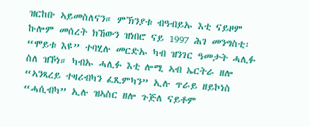ዝርከቡ ኣይመስለናን። ምኽንያቱ ብዓብይኡ እቲ ናይዞም ኩሎም መሰረት ክኸውን ዝነበሮ ናይ 1997 ሕገ መንግስቲ፡ “ሞይቱ እዩ” ተባሂሉ መርድኡ ካብ ዝንገር ዓመታት ሓሊፉ ስለ ዝኾነ። ካብኡ ሓሊፉ እቲ ሎሚ ኣብ ኤርትራ ዘሎ “ኣንጻረይ ተዛሪብካን ፈጺምካን” ኢሉ ጥራይ ዘይኮነስ “ሓሲብካ” ኢሉ ዝኣስር ዘሎ ጉጅለ ናይቶም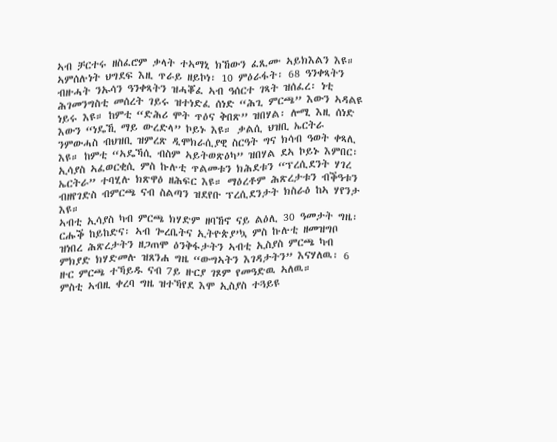ኣብ ቻርተሩ ዘስፈሮም ቃላት ተኣማኒ ክኸውን ፈጺሙ ኣይክእልን እዩ።
ኣምሰሉነት ህግደፍ እዚ ጥራይ ዘይኮነ፡ 10 ምዕራፋት፡ 68 ዓንቀጻትን ብዙሓት ንኡሳን ዓንቀጻትን ዝሓቖፈ ኣብ ዓሰርተ ገጻት ዝሰፈረ፡ ነቲ ሕገመንግስቲ መሰረት ገይሩ ዝተነድፈ ሰነድ “ሕጊ ምርጫ” እውን ኣዳልዩ ነይሩ እዩ። ከምቲ “ድሕሪ ሞት ጥዕና ቅበጽ” ዝበሃል፡ ሎሚ እዚ ሰነድ እውን “ነዴኺ ማይ ውረድላ” ኮይኑ እዩ። ቃልሲ ህዝቢ ኤርትራ ንምውሓስ ብህዝቢ ዝምረጽ ዲሞክራሲያዊ ስርዓት ግና ክሳብ ዓወት ቀጻሊ እዩ። ከምቲ “ኣዴኻሲ ብስም ኣይትወጽዕካ” ዝበሃል ደኣ ኮይኑ እምበር፡ ኢሳያስ ኣፈወርቂሲ ምስ ኩሉቲ ጥልመቱን ክሕደቱን “ፕረሲደንት ሃገረ ኤርትራ” ተባሂሉ ክጽዋዕ ዘሕፍር እዩ። ማዕረቶም ሕጽረታቱን ብቕዓቱን ብዘየገድስ ብምርጫ ናብ ስልጣን ዝደየቡ ፕረሲደንታት ክስራዕ ከኣ ሃየንታ እዩ።
ኣብቲ ኢሳያስ ካብ ምርጫ ክሃድም ዘባኸኖ ናይ ልዕሊ 30 ዓመታት ግዜ፡ ርሑቕ ከይከድና፡ ኣብ ጐረቤትና ኢትዮጵያ’ኳ ምስ ኩሉቲ ዘመዝግቦ ዝነበረ ሕጽረታትን ዘጋጠሞ ዕንቅፋታትን ኣብቲ ኢስያስ ምርጫ ካብ ምክያድ ክሃድመሉ ዝጸንሐ ግዜ “ውግኣትን እገዳታትን” እናሃለዉ፡ 6 ዙር ምርጫ ተኻይዱ ናብ 7ይ ዙርያ ገጾም የመዓድዉ ኣለዉ።
ምስቲ ኣብዚ ቀረባ ግዜ ዝተኻየደ እሞ ኢስያስ ተጓይዩ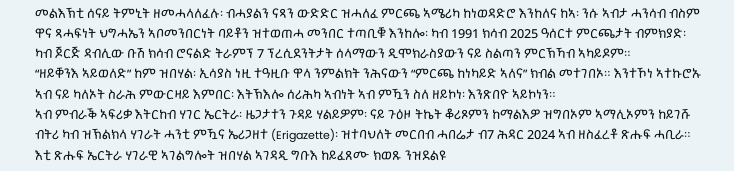መልእኽቲ ሰናይ ትምኒት ዘመሓላለፈሉ፡ ብሓያልን ናጻን ውድድር ዝሓለፈ ምርጫ ኣሜሪካ ከነወዳድሮ እንከለና ከኣ፡ ንሱ ኣብታ ሓንሳብ ብስም ዋና ጻሓፍነት ህግሓኤን ኣቦመንበርነት ባይቶን ዝተወጠሓ መንበር ተጣቢቑ እንከሎ፡ ካብ 1991 ክሳብ 2025 ዓሰርተ ምርጫታት ብምክያድ፡ ካብ ጆርጅ ዳብሊው ቡሽ ክሳብ ሮናልድ ትራምፕ 7 ፕረሲደንትታት ሰላማውን ዲሞክራስያውን ናይ ስልጣን ምርኽኻብ ኣካይዶም።
“ዘይቐንእ ኣይወለድ” ከም ዝበሃል፡ ኢሳያስ ነዚ ተዓዚቡ ዋላ ንምልክት ንሕናውን “ምርጫ ከነካይድ ኣለና” ክብል መተገበኦ። እንተኾነ ኣተኩሮኡ ኣብ ናይ ካለኦት ስራሕ ምውርዛይ እምበር፡ እትኽእሎ ሰሪሕካ ኣብነት ኣብ ምዃን ስለ ዘይኮነ፡ እንጽበዮ ኣይኮነን።
ኣብ ምብራቕ ኣፍሪቃ እትርከብ ሃገር ኤርትራ፡ ዜጋታተን ጉዳይ ሃልይዎም፡ ናይ ጉዕዞ ትኬት ቆሪጾምን ከማልእዎ ዝግበኦም ኣማሊኦምን ከይገሹ ብትሪ ካብ ዝኽልክላ ሃገራት ሓንቲ ምዃና ኤሪጋዘተ (Erigazette)፡ ዝተባህለት መርበብ ሓበሬታ ብ7 ሕዳር 2024 ኣብ ዘስፈረቶ ጽሑፍ ሓቢራ።
እቲ ጽሑፍ ኤርትራ ሃገራዊ ኣገልግሎት ዝበሃል ኣገዳዲ ግቡእ ከይፈጸሙ ክወጹ ንዝደልዩ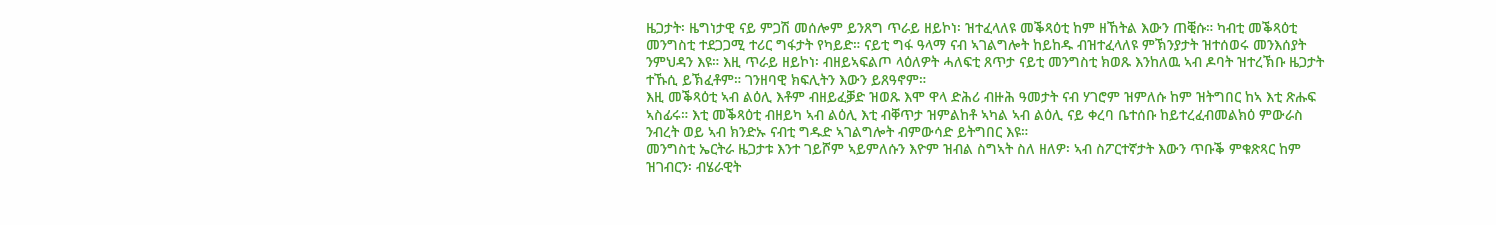ዜጋታት፡ ዜግነታዊ ናይ ምጋሽ መሰሎም ይንጸግ ጥራይ ዘይኮነ፡ ዝተፈላለዩ መቕጻዕቲ ከም ዘኸትል እውን ጠቒሱ። ካብቲ መቕጻዕቲ መንግስቲ ተደጋጋሚ ተሪር ግፋታት የካይድ። ናይቲ ግፋ ዓላማ ናብ ኣገልግሎት ከይከዱ ብዝተፈላለዩ ምኽንያታት ዝተሰወሩ መንእሰያት ንምህዳን እዩ። እዚ ጥራይ ዘይኮነ፡ ብዘይኣፍልጦ ላዕለዎት ሓለፍቲ ጸጥታ ናይቲ መንግስቲ ክወጹ እንከለዉ ኣብ ዶባት ዝተረኽቡ ዜጋታት ተኹሲ ይኽፈቶም። ገንዘባዊ ክፍሊትን እውን ይጸዓኖም።
እዚ መቕጻዕቲ ኣብ ልዕሊ እቶም ብዘይፈቓድ ዝወጹ እሞ ዋላ ድሕሪ ብዙሕ ዓመታት ናብ ሃገሮም ዝምለሱ ከም ዝትግበር ከኣ እቲ ጽሑፍ ኣስፊሩ። እቲ መቕጻዕቲ ብዘይካ ኣብ ልዕሊ እቲ ብቐጥታ ዝምልከቶ ኣካል ኣብ ልዕሊ ናይ ቀረባ ቤተሰቡ ከይተረፈብመልክዕ ምውራስ ንብረት ወይ ኣብ ክንድኡ ናብቲ ግዱድ ኣገልግሎት ብምውሳድ ይትግበር እዩ።
መንግስቲ ኤርትራ ዜጋታቱ እንተ ገይሾም ኣይምለሱን እዮም ዝብል ስግኣት ስለ ዘለዎ፡ ኣብ ስፖርተኛታት እውን ጥቡቕ ምቁጽጻር ከም ዝገብርን፡ ብሄራዊት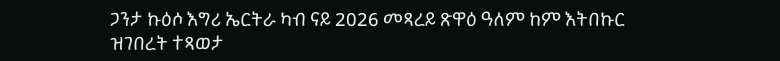ጋንታ ኩዕሶ እግሪ ኤርትራ ካብ ናይ 2026 መጻረይ ጽዋዕ ዓለም ከም እትበኩር ዝገበረት ተጻወታ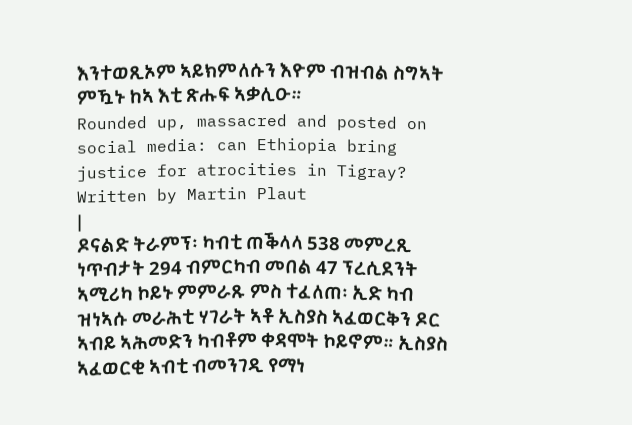እንተወጺኦም ኣይክምለሱን እዮም ብዝብል ስግኣት ምዃኑ ከኣ እቲ ጽሑፍ ኣቃሊዑ።
Rounded up, massacred and posted on social media: can Ethiopia bring justice for atrocities in Tigray?
Written by Martin Plaut
|
ዶናልድ ትራምፕ፡ ካብቲ ጠቕላላ 538 መምረጺ ነጥብታት 294 ብምርካብ መበል 47 ፕረሲደንት ኣሚሪካ ኮይኑ ምምራጹ ምስ ተፈለጠ፡ ኢድ ካብ ዝነኣሱ መራሕቲ ሃገራት ኣቶ ኢስያስ ኣፈወርቅን ዶር ኣብይ ኣሕመድን ካብቶም ቀዳሞት ኮይኖም። ኢስያስ ኣፈወርቂ ኣብቲ ብመንገዲ የማነ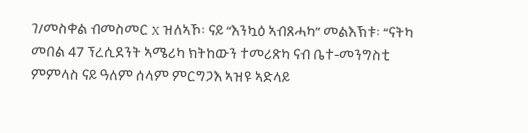ገ/መስቀል ብመስመር X ዝለኣኾ፡ ናይ “እንኳዕ ኣብጸሓካ” መልእኽቱ፡ “ናትካ መበል 47 ፕረሲደንት ኣሜሪካ ክትከውን ተመሪጽካ ናብ ቤተ-መንግስቲ ምምላስ ናይ ዓለም ሰላም ምርግጋእ ኣዝዩ ኣድላይ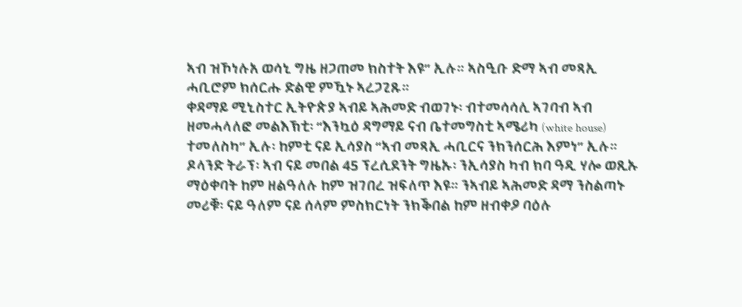ኣብ ዝኾነሉአ ወሳኒ ግዜ ዘጋጠመ ክስተት እዩ” ኢሉ። ኣስዒቡ ድማ ኣብ መጻኢ ሓቢሮም ክሰርሑ ድልዊ ምዃኑ ኣረጋጊጹ።
ቀዳማይ ሚኒስተር ኢትዮጵያ ኣብይ ኣሕመድ ብወገኑ፡ ብተመሳሳሊ ኣገባብ ኣብ ዘመሓላለፎ መልእኽቲ፡ “እንኳዕ ዳግማይ ናብ ቤተመግስቲ ኣሜሪካ (white house) ተመለስካ” ኢሉ፡ ከምቲ ናይ ኢሳያስ “ኣብ መጻኢ ሓቢርና ንክንሰርሕ እምነ” ኢሉ።
ዶላንድ ትራፕ፡ ኣብ ናይ መበል 45 ፕረሲደንት ግዜኡ፡ ንኢሳያስ ካብ ክባ ዓዲ ሃሎ ወጺኡ ማዕቀባት ከም ዘልዓለሉ ከም ዝገበረ ዝፍለጥ እዩ። ንኣብይ ኣሕመድ ዳማ ንስልጣኑ መሪቑ፡ ናይ ዓለም ናይ ሰላም ምስክርነት ንክቕበል ከም ዘብቀዖ ባዕሉ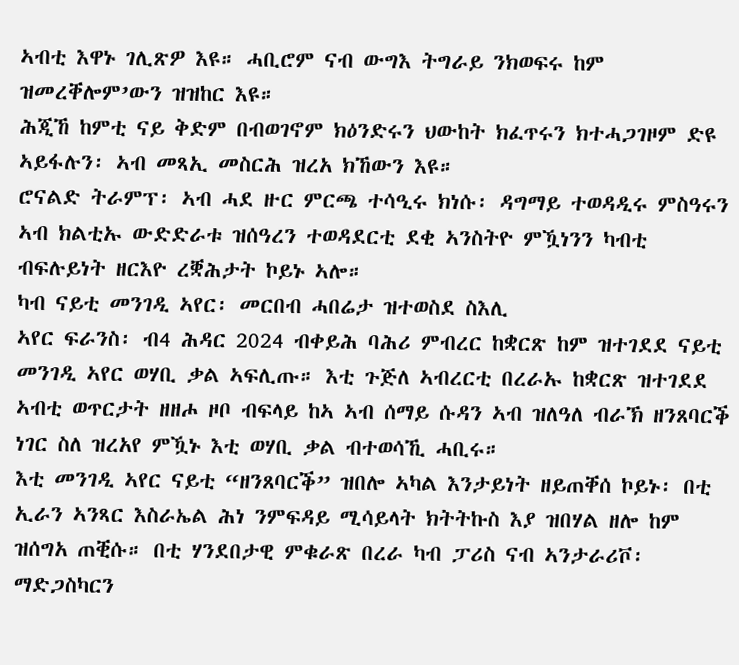ኣብቲ እዋኑ ገሊጽዎ እዩ። ሓቢሮም ናብ ውግእ ትግራይ ንክወፍሩ ከም ዝመረቐሎም’ውን ዝዝከር እዩ።
ሕጂኸ ከምቲ ናይ ቅድም በብወገኖም ክዕንድሩን ህውከት ክፈጥሩን ክተሓጋገዞም ድዩ ኣይፋሉን፡ ኣብ መጻኢ መስርሕ ዝረአ ክኸውን እዩ።
ሮናልድ ትራምፕ፡ ኣብ ሓደ ዙር ምርጫ ተሳዒሩ ክነሱ፡ ዳግማይ ተወዳዲሩ ምስዓሩን ኣብ ክልቲኡ ውድድራቱ ዝሰዓረን ተወዳደርቲ ደቂ ኣንስትዮ ምዃነንን ካብቲ ብፍሉይነት ዘርእዮ ረቛሕታት ኮይኑ ኣሎ።
ካብ ናይቲ መንገዲ ኣየር፡ መርበብ ሓበሬታ ዝተወስደ ስእሊ
ኣየር ፍራንስ፡ ብ4 ሕዳር 2024 ብቀይሕ ባሕሪ ምብረር ከቋርጽ ከም ዝተገደደ ናይቲ መንገዲ ኣየር ወሃቢ ቃል ኣፍሊጡ። እቲ ጉጅለ ኣብረርቲ በረራኡ ከቋርጽ ዝተገደደ ኣብቲ ወጥርታት ዘዘሖ ዞቦ ብፍላይ ከኣ ኣብ ሰማይ ሱዳን ኣብ ዝለዓለ ብራኽ ዘንጸባርቕ ነገር ስለ ዝረአየ ምዃኑ እቲ ወሃቢ ቃል ብተወሳኺ ሓቢሩ።
እቲ መንገዲ ኣየር ናይቲ “ዘንጸባርቕ” ዝበሎ ኣካል እንታይነት ዘይጠቐሰ ኮይኑ፡ በቲ ኢራን ኣንጻር እስራኤል ሕነ ንምፍዳይ ሚሳይላት ክትትኩስ እያ ዝበሃል ዘሎ ከም ዝሰግአ ጠቒሱ። በቲ ሃንደበታዊ ምቁራጽ በረራ ካብ ፓሪስ ናብ ኣንታራሪቮ፡ ማድጋስካርን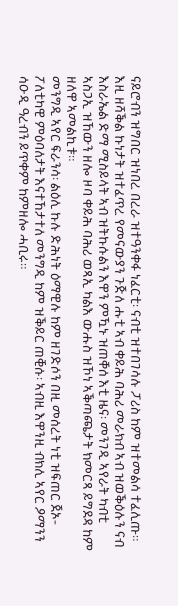ናይሮብን ዝግበር ዝነበረ በረራ ዝተዓንቀፋ ነፈርቲ፡ ናብቲ ዝተበገሳሉ ፓሪስ ከም ዝተመልሳ ተፈሊጡ።
እዚ ዘሻቕል ኩነታት ዝተፈጥረ የመናውያን ጉጅለ ሑቲ ኣብ ቀይሕ ባሕሪ መራክብ ኣብ ዝወቕዕሉን ናብ እስራኤል ድማ ሚስይላት ኣብ ዝትኩሱልን እዋን ምዃኑ ዝጠቐሰ እቲ ዜና፡ መንገዲ ኣየራት ካብቲ ኣስጋኢ ዝኸውን ዘሎ ዞባ ቀይሕ ባሕሪ ወጻኢ ካልእ ውሑስ ዝኾነ ኣቕጣጫታት ክመርጻ ይግደዳ ከም ዘለዋ ኣመልኪቱ።
መንግዲ ኣየር ፍራንሳ፡ ልዕሊ ኩሉ ድሕነት ዕማዊሉ ከም ዘገድሶን በዚ መሰረት ነቲ ዝፍጠር ጀኦ-ፖለቲካዊ ምዕባለታት እናተኸታተለ መንግዲ ከም ዝቕይር ጠቒሱ፡ ኣብዚ እዋንዚ ብክሊ ኣየር ዖማንን ሳዑዲ ዓረብን ይጥቀም ከምዘሎ ሓቢሩ።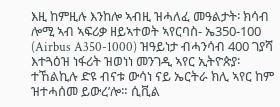እዚ ከምዚሉ እንከሎ ኣብዚ ዝሓለፈ መዓልታት፡ ክሳብ ሎሚ ኣብ ኣፍሪቃ ዘይኣተወት ኣየርባስ- ኤ350-100 (Airbus A350-1000) ዝዓይነታ ብሓንሳብ 400 ገያሻ እተጓዕዝ ነፋሪት ዝወነነ መንገዲ ኣየር ኢትዮጵያ፡ ተኸልኪሉ ድዩ ብናቱ ውሳነ ናይ ኤርትራ ክሊ ኣየር ከም ዝተሓሰመ ይውረ’ሎ። ሲቪል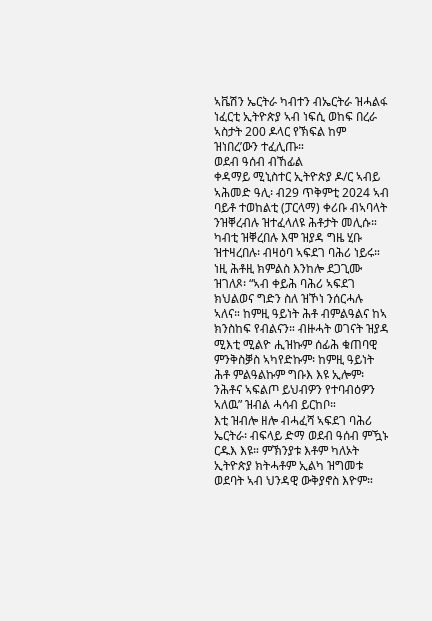ኣቬሽን ኤርትራ ካብተን ብኤርትራ ዝሓልፋ ነፈርቲ ኢትዮጵያ ኣብ ነፍሲ ወከፍ በረራ ኣስታት 200 ዶላር የኽፍል ከም ዝነበረ’ውን ተፈሊጡ።
ወደብ ዓሰብ ብኸፊል
ቀዳማይ ሚኒስተር ኢትዮጵያ ዶ/ር ኣብይ ኣሕመድ ዓሊ፡ ብ29 ጥቅምቲ 2024 ኣብ ባይቶ ተወከልቲ (ፓርላማ) ቀሪቡ ብኣባላት ንዝቐረብሉ ዝተፈላለዩ ሕቶታት መሊሱ። ካብቲ ዝቐረበሉ እሞ ዝያዳ ግዜ ሂቡ ዝተዛረበሉ፡ ብዛዕባ ኣፍደገ ባሕሪ ነይሩ። ነዚ ሕቶዚ ክምልስ እንከሎ ደጋጊሙ ዝገለጾ፡ “ኣብ ቀይሕ ባሕሪ ኣፍደገ ክህልወና ግድን ስለ ዝኾነ ንሰርሓሉ ኣለና። ከምዚ ዓይነት ሕቶ ብምልዓልና ከኣ ክንስከፍ የብልናን። ብዙሓት ወገናት ዝያዳ ሚእቲ ሚልዮ ሒዝኩም ሰፊሕ ቁጠባዊ ምንቅስቓስ ኣካየድኩም፡ ከምዚ ዓይነት ሕቶ ምልዓልኩም ግቡእ እዩ ኢሎም፡ ንሕቶና ኣፍልጦ ይህብዎን የተባብዕዎን ኣለዉ” ዝብል ሓሳብ ይርከቦ።
እቲ ዝብሎ ዘሎ ብሓፈሻ ኣፍደገ ባሕሪ ኤርትራ፡ ብፍላይ ድማ ወደብ ዓሰብ ምዃኑ ርዱእ እዩ። ምኽንያቱ እቶም ካለኦት ኢትዮጵያ ክትሓቶም ኢልካ ዝግመቱ ወደባት ኣብ ህንዳዊ ውቅያኖስ እዮም።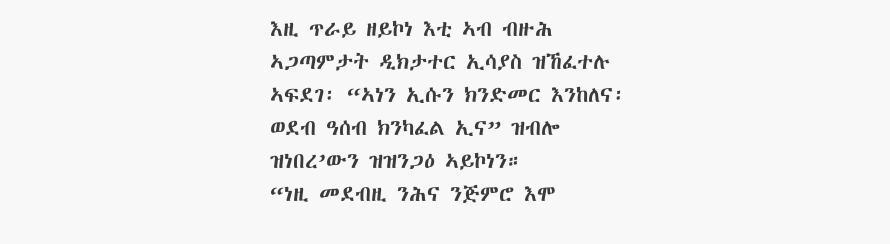እዚ ጥራይ ዘይኮነ እቲ ኣብ ብዙሕ ኣጋጣምታት ዲክታተር ኢሳያስ ዝኸፈተሉ ኣፍደገ፡ “ኣነን ኢሱን ክንድመር እንከለና፡ ወደብ ዓሰብ ክንካፈል ኢና” ዝብሎ ዝነበረ’ውን ዝዝንጋዕ ኣይኮነን።
“ነዚ መደብዚ ንሕና ንጅምሮ እሞ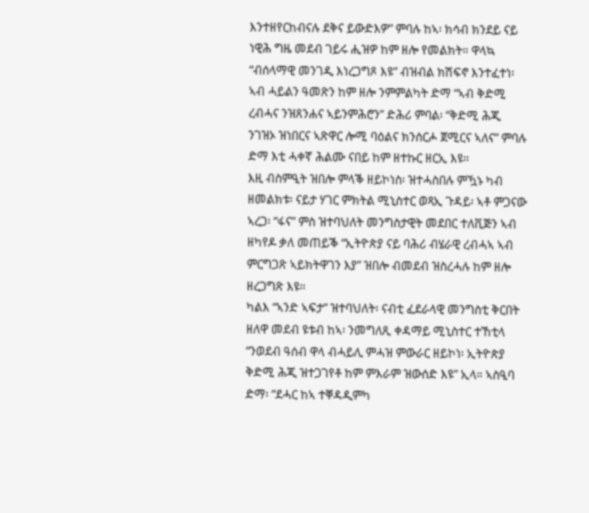እንተዘየርከብናሉ ደቅና ይውድእዎ” ምባሉ ከኣ፡ ክሳብ ክንደይ ናይ ነዊሕ ግዜ መደብ ገይሩ ሒዝዎ ከም ዘሎ የመልክት። ዋላኳ “ብሰላማዊ መንገዲ እነረጋግጾ እዩ” ብዝብል ክሽፍኖ እንተፈተነ፡ ኣብ ሓይልን ዓመጽን ከም ዘሎ ንምምልካት ድማ “ኣብ ቅድሚ ረብሓና ንዝጸንሐና ኣይንምሕሮን” ድሕሪ ምባል፡ “ቅድሚ ሕጂ ንገዝኦ ዝነበርና ኣጽዋር ሎሚ ባዕልና ክንሰርሖ ጀሚርና ኣለና” ምባሉ ድማ እቲ ሓቀኛ ሕልሙ ናበይ ከም ዘተኩር ዘርኢ እዩ።
እዚ ብስምዒት ዝበሎ ምላቕ ዘይኮነስ፡ ዝተሓስበሉ ምዃኑ ካብ ዘመልክቱ፡ ናይታ ሃገር ምክትል ሚኒስተር ወጻኢ ጉዳይ፡ ኣቶ ምጋናው ኣረጋ፡ “ፋና” ምስ ዝተባህለት መንግስታዊት መደበር ተለቪጅን ኣብ ዘካየዶ ቃለ መጠይቕ “ኢትዮጵያ ናይ ባሕሪ ብሄራዊ ረብሓኣ ኣብ ምርግጋጽ ኣይክትዋገን እያ” ዝበሎ ብመደብ ዝስረሓሉ ከም ዘሎ ዘረጋግጽ እዩ።
ካልእ “ኣንድ ኣፍታ” ዝተባህለት፡ ናብቲ ፈደራላዊ መንግስቲ ቅርበት ዘለዋ መደብ ዩቱብ ከኣ፡ ንመግለጺ ቀዳማይ ሚኒስተር ተኸቲላ “ንወደብ ዓሰብ ዋላ ብሓይሊ ምሓዝ ምውራር ዘይኮነ፡ ኢትዮጵያ ቅድሚ ሕጂ ዝተጋገየቶ ከም ምእራም ዝውሰድ እዩ” ኢላ። ኣስዒባ ድማ፡ “ደሓር ከኣ ተቐዳዲምካ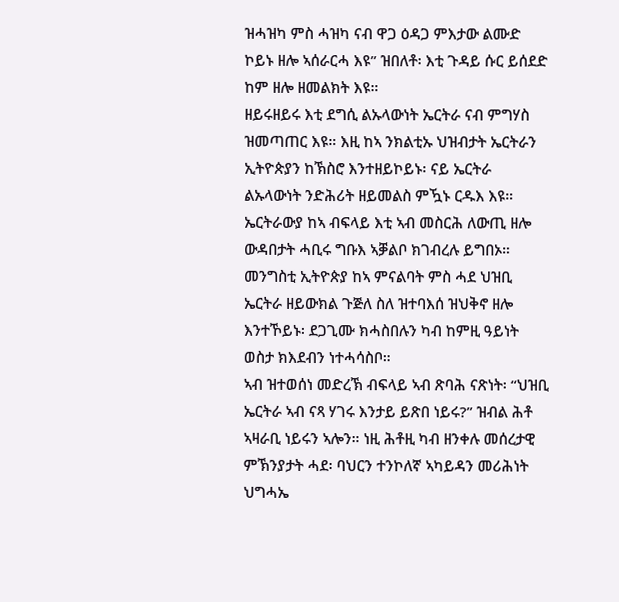ዝሓዝካ ምስ ሓዝካ ናብ ዋጋ ዕዳጋ ምእታው ልሙድ ኮይኑ ዘሎ ኣሰራርሓ እዩ” ዝበለቶ፡ እቲ ጉዳይ ሱር ይሰደድ ከም ዘሎ ዘመልክት እዩ።
ዘይሩዘይሩ እቲ ደግሲ ልኡላውነት ኤርትራ ናብ ምግሃስ ዝመጣጠር እዩ። እዚ ከኣ ንክልቲኡ ህዝብታት ኤርትራን ኢትዮጵያን ከኽስሮ እንተዘይኮይኑ፡ ናይ ኤርትራ ልኡላውነት ንድሕሪት ዘይመልስ ምዃኑ ርዱእ እዩ። ኤርትራውያ ከኣ ብፍላይ እቲ ኣብ መስርሕ ለውጢ ዘሎ ውዳበታት ሓቢሩ ግቡእ ኣቓልቦ ክገብረሉ ይግበኦ።
መንግስቲ ኢትዮጵያ ከኣ ምናልባት ምስ ሓደ ህዝቢ ኤርትራ ዘይውክል ጉጅለ ስለ ዝተባእሰ ዝህቅኖ ዘሎ እንተኾይኑ፡ ደጋጊሙ ክሓስበሉን ካብ ከምዚ ዓይነት ወስታ ክእደብን ነተሓሳስቦ።
ኣብ ዝተወሰነ መድረኽ ብፍላይ ኣብ ጽባሕ ናጽነት፡ “ህዝቢ ኤርትራ ኣብ ናጻ ሃገሩ እንታይ ይጽበ ነይሩ?” ዝብል ሕቶ ኣዛራቢ ነይሩን ኣሎን። ነዚ ሕቶዚ ካብ ዘንቀሉ መሰረታዊ ምኽንያታት ሓደ፡ ባህርን ተንኮለኛ ኣካይዳን መሪሕነት ህግሓኤ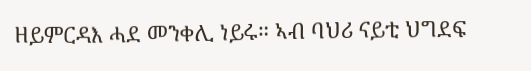ዘይምርዳእ ሓደ መንቀሊ ነይሩ። ኣብ ባህሪ ናይቲ ህግደፍ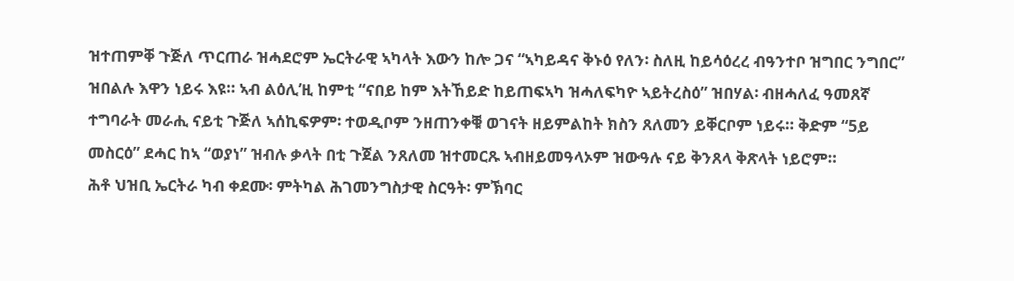ዝተጠምቐ ጉጅለ ጥርጠራ ዝሓደሮም ኤርትራዊ ኣካላት እውን ከሎ ጋና “ኣካይዳና ቅኑዕ የለን፡ ስለዚ ከይሳዕረረ ብዓንተቦ ዝግበር ንግበር” ዝበልሉ እዋን ነይሩ እዩ። ኣብ ልዕሊ’ዚ ከምቲ “ናበይ ከም እትኸይድ ከይጠፍኣካ ዝሓለፍካዮ ኣይትረስዕ” ዝበሃል፡ ብዘሓለፈ ዓመጸኛ ተግባራት መራሒ ናይቲ ጉጅለ ኣሰኪፍዎም፡ ተወዲቦም ንዘጠንቀቑ ወገናት ዘይምልከት ክስን ጸለመን ይቐርቦም ነይሩ። ቅድም “5ይ መስርዕ” ደሓር ከኣ “ወያነ” ዝብሉ ቃላት በቲ ጉጀል ንጸለመ ዝተመርጹ ኣብዘይመዓላኦም ዝውዓሉ ናይ ቅንጸላ ቅጽላት ነይሮም።
ሕቶ ህዝቢ ኤርትራ ካብ ቀደሙ፡ ምትካል ሕገመንግስታዊ ስርዓት፡ ምኽባር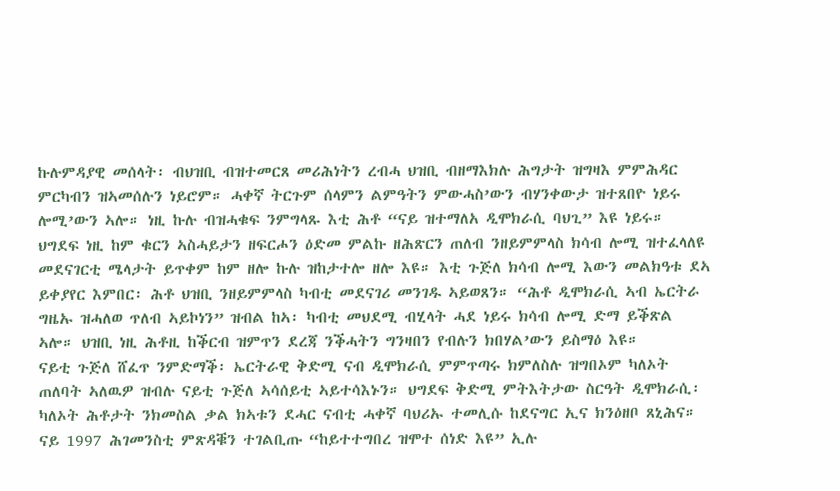ኩሉምዳያዊ መሰላት፡ ብህዝቢ ብዝተመርጸ መሪሕነትን ረብሓ ህዝቢ ብዘማእክሉ ሕግታት ዝግዛእ ምምሕዳር ምርካብን ዝኣመሰሉን ነይሮም። ሓቀኛ ትርጉም ሰላምን ልምዓትን ምውሓስ’ውን ብሃንቀውታ ዝተጸበዮ ነይሩ ሎሚ’ውን ኣሎ። ነዚ ኩሉ ብዝሓቁፍ ንምግላጹ እቲ ሕቶ “ናይ ዝተማለአ ዲሞክራሲ ባህጊ” እዩ ነይሩ። ህግደፍ ነዚ ከም ቁርን ኣስሓይታን ዘፍርሖን ዕድመ ምልኩ ዘሕጽርን ጠለብ ንዘይምምላስ ክሳብ ሎሚ ዝተፈላለዩ መደናገርቲ ሜላታት ይጥቀም ከም ዘሎ ኩሉ ዝከታተሎ ዘሎ እዩ። እቲ ጉጅለ ክሳብ ሎሚ እውን መልክዓቱ ደኣ ይቀያየር እምበር፡ ሕቶ ህዝቢ ንዘይምምላስ ካብቲ መደናገሪ መንገዱ ኣይወጸን። “ሕቶ ዲሞክራሲ ኣብ ኤርትራ ግዜኡ ዝሓለወ ጥለብ ኣይኮነን” ዝብል ከኣ፡ ካብቲ መህደሚ ብሂላት ሓደ ነይሩ ክሳብ ሎሚ ድማ ይቕጽል ኣሎ። ህዝቢ ነዚ ሕቶዚ ከቕርብ ዝምጥን ደረጃ ንቕሓትን ግንዛበን የብሉን ክበሃል’ውን ይስማዕ እዩ።
ናይቲ ጉጅለ ሸፈጥ ንምድማቕ፡ ኤርትራዊ ቅድሚ ናብ ዲሞክራሲ ምምጥጣሩ ክምለስሉ ዝግበኦም ካለኦት ጠለባት ኣለዉዎ ዝብሉ ናይቲ ጉጅለ ኣሳሰይቲ ኣይተሳእኑን። ህግደፍ ቅድሚ ምትእትታው ስርዓት ዲሞክራሲ፡ ካለኦት ሕቶታት ንክመስል ቃል ክኣቱን ደሓር ናብቲ ሓቀኛ ባህሪኡ ተመሊሱ ከደናግር ኢና ክንዕዘቦ ጸኒሕና። ናይ 1997 ሕገመንስቲ ምጽዳቑን ተገልቢጡ “ከይተተግበረ ዝሞተ ሰነድ እዩ” ኢሉ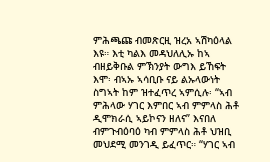ምሕጫጩ ብመጽርዚ ዝረአ ኣሽካዕላል እዩ። እቲ ካልእ መዳህለሊኡ ከኣ ብዘይቅቡል ምኽንያት ውግእ ይኸፍት እሞ፡ ብኣኡ ኣሳቢቡ ናይ ልኡላውነት ስግኣት ከም ዝተፈጥረ ኣምሲሉ፡ “ኣብ ምሕላው ሃገር እምበር ኣብ ምምላስ ሕቶ ዲሞክራሲ ኣይኮናን ዘለና” እናበለ ብምጉብዕባዕ ካብ ምምላስ ሕቶ ህዝቢ መህደሚ መንገዲ ይፈጥር። “ሃገር ኣብ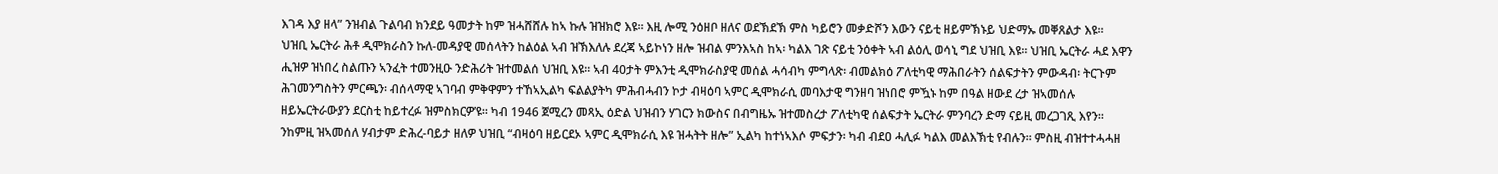እገዳ እያ ዘላ” ንዝብል ጉልባብ ክንደይ ዓመታት ከም ዝሓሸሸሉ ከኣ ኩሉ ዝዝክሮ እዩ። እዚ ሎሚ ንዕዘቦ ዘለና ወደኽደኽ ምስ ካይሮን መቃድሾን እውን ናይቲ ዘይምኽኑይ ህድማኡ መቐጸልታ እዩ።
ህዝቢ ኤርትራ ሕቶ ዲሞክራስን ኩለ-መዳያዊ መሰላትን ከልዕል ኣብ ዝኽእለሉ ደረጃ ኣይኮነን ዘሎ ዝብል ምንእኣስ ከኣ፡ ካልእ ገጽ ናይቲ ንዕቀት ኣብ ልዕሊ ወሳኒ ግደ ህዝቢ እዩ። ህዝቢ ኤርትራ ሓደ እዋን ሒዝዎ ዝነበረ ስልጡን ኣንፈት ተመንዚዑ ንድሕሪት ዝተመልሰ ህዝቢ እዩ። ኣብ 40ታት ምእንቲ ዲሞክራስያዊ መሰል ሓሳብካ ምግላጽ፡ ብመልክዕ ፖለቲካዊ ማሕበራትን ሰልፍታትን ምውዳብ፡ ትርጉም ሕገመንግስትን ምርጫን፡ ብሰላማዊ ኣገባብ ምቅዋምን ተኸኣኢልካ ፍልልያትካ ምሕብሓብን ኮታ ብዛዕባ ኣምር ዲሞክራሲ መባእታዊ ግንዘባ ዝነበሮ ምዃኑ ከም በዓል ዘውደ ረታ ዝኣመሰሉ ዘይኤርትራውያን ደርስቲ ከይተረፉ ዝምስክርዎ’ዩ። ካብ 1946 ጀሚረን መጻኢ ዕድል ህዝብን ሃገርን ክውስና በብግዜኡ ዝተመስረታ ፖለቲካዊ ሰልፍታት ኤርትራ ምንባረን ድማ ናይዚ መረጋገጺ እየን።
ንከምዚ ዝኣመሰለ ሃብታም ድሕረ-ባይታ ዘለዎ ህዝቢ “ብዛዕባ ዘይርደኦ ኣምር ዲሞክራሲ እዩ ዝሓትት ዘሎ” ኢልካ ከተነኣእሶ ምፍታን፡ ካብ ብደዐ ሓሊፉ ካልእ መልእኽቲ የብሉን። ምስዚ ብዝተተሓሓዘ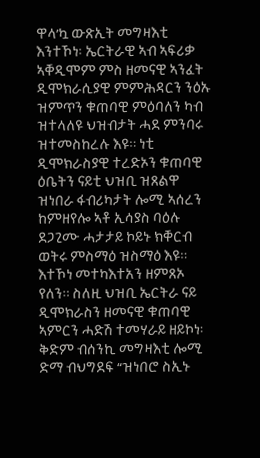ዋላ’ኳ ውጽኢት መግዛእቲ እንተኾነ፡ ኤርትራዊ ኣብ ኣፍሪቃ ኣቐዲሞም ምስ ዘመናዊ ኣንፈት ዲሞክራሲያዊ ምምሕዳርን ንዕኡ ዝምጥን ቁጠባዊ ምዕባለን ካብ ዝተላለዩ ህዝብታት ሓደ ምንባሩ ዝተመስከረሉ እዩ። ነቲ ዲሞክራስያዊ ተረድኦን ቁጠባዊ ዕቤትን ናይቲ ህዝቢ ዝጸልዋ ዝነበራ ፋብሪካታት ሎሚ ኣሰረን ከምዘየሎ ኣቶ ኢሳያስ ባዕሉ ደጋጊሙ ሓታታይ ኮይኑ ክቐርብ ወትሩ ምስማዕ ዝስማዕ እዩ። እተኾነ መተካእተአን ዘምጸኦ የለን። ስለዚ ህዝቢ ኤርትራ ናይ ዲሞክራስን ዘመናዊ ቁጠባዊ ኣምርን ሓድሽ ተመሃራይ ዘይኮነ፡ ቅድም ብሰንኪ መግዛእቲ ሎሚ ድማ ብህግደፍ “ዝነበሮ ስኢኑ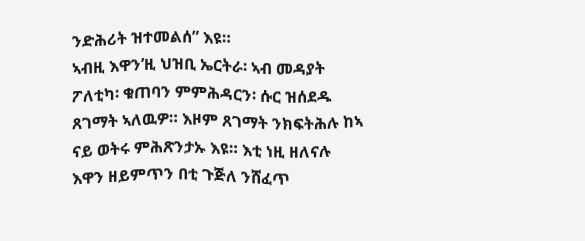ንድሕሪት ዝተመልሰ” እዩ።
ኣብዚ እዋን’ዚ ህዝቢ ኤርትራ፡ ኣብ መዳያት ፖለቲካ፡ ቁጠባን ምምሕዳርን፡ ሱር ዝሰደዱ ጸገማት ኣለዉዎ። እዞም ጸገማት ንክፍትሕሉ ከኣ ናይ ወትሩ ምሕጽንታኡ እዩ። እቲ ነዚ ዘለናሉ እዋን ዘይምጥን በቲ ጉጅለ ንሸፈጥ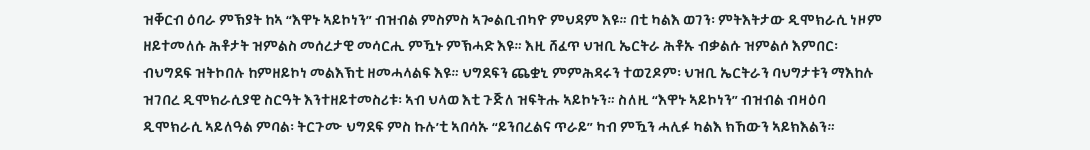ዝቐርብ ዕባራ ምኽያት ከኣ “እዋኑ ኣይኮነን” ብዝብል ምስምስ ኣጐልቢብካዮ ምህዳም እዩ። በቲ ካልእ ወገን፡ ምትእትታው ዲሞክራሲ ነዞም ዘይተመለሱ ሕቶታት ዝምልስ መሰረታዊ መሳርሒ ምዃኑ ምኽሓድ እዩ። እዚ ሸፈጥ ህዝቢ ኤርትራ ሕቶኡ ብቃልሱ ዝምልሶ እምበር፡ ብህግደፍ ዝትኮበሉ ከምዘይኮነ መልእኽቲ ዘመሓላልፍ እዩ። ህግደፍን ጨቋኒ ምምሕዳሩን ተወጊዶም፡ ህዝቢ ኤርትራን ባህግታቱን ማእከሉ ዝገበረ ዲሞክራሲያዊ ስርዓት እንተዘይተመስሪቱ፡ ኣብ ህላወ እቲ ጉጅለ ዝፍትሑ ኣይኮኑን። ስለዚ “እዋኑ ኣይኮነን” ብዝብል ብዛዕባ ዲሞክራሲ ኣይለዓል ምባል፡ ትርጉሙ ህግደፍ ምስ ኩሉ’ቲ ኣበሳኡ “ይንበረልና ጥራይ” ካብ ምዃን ሓሊፉ ካልእ ክኸውን ኣይክእልን።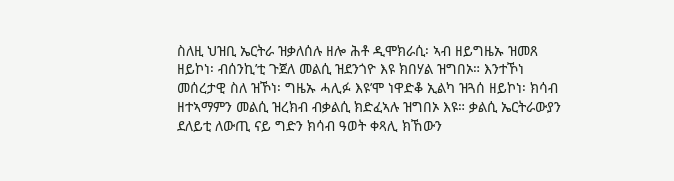ስለዚ ህዝቢ ኤርትራ ዝቃለሰሉ ዘሎ ሕቶ ዲሞክራሲ፡ ኣብ ዘይግዜኡ ዝመጸ ዘይኮነ፡ ብሰንኪ’ቲ ጉጀለ መልሲ ዝደንጎዮ እዩ ክበሃል ዝግበኦ። እንተኾነ መሰረታዊ ስለ ዝኾነ፡ ግዜኡ ሓሊፉ እዩ’ሞ ነዋድቆ ኢልካ ዝጓሰ ዘይኮነ፡ ክሳብ ዘተኣማምን መልሲ ዝረክብ ብቃልሲ ክድፈኣሉ ዝግበኦ እዩ። ቃልሲ ኤርትራውያን ደለይቲ ለውጢ ናይ ግድን ክሳብ ዓወት ቀጻሊ ክኸውን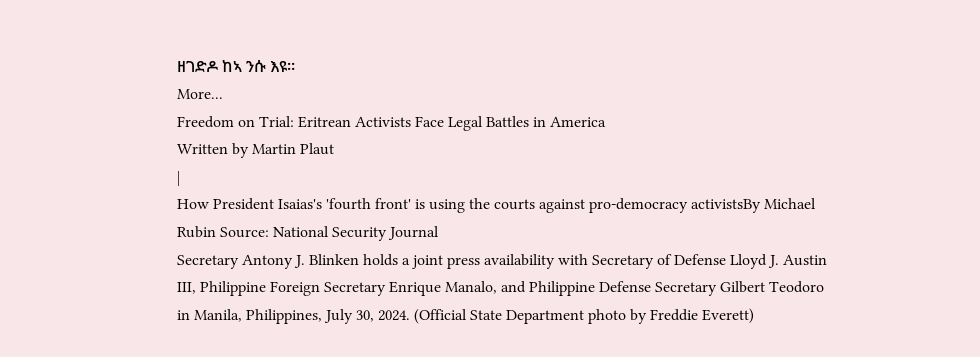ዘገድዶ ከኣ ንሱ እዩ።
More...
Freedom on Trial: Eritrean Activists Face Legal Battles in America
Written by Martin Plaut
|
How President Isaias's 'fourth front' is using the courts against pro-democracy activistsBy Michael Rubin Source: National Security Journal
Secretary Antony J. Blinken holds a joint press availability with Secretary of Defense Lloyd J. Austin III, Philippine Foreign Secretary Enrique Manalo, and Philippine Defense Secretary Gilbert Teodoro in Manila, Philippines, July 30, 2024. (Official State Department photo by Freddie Everett)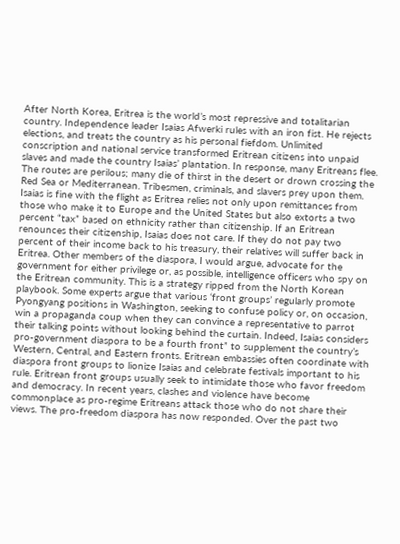After North Korea, Eritrea is the world’s most repressive and totalitarian country. Independence leader Isaias Afwerki rules with an iron fist. He rejects elections, and treats the country as his personal fiefdom. Unlimited conscription and national service transformed Eritrean citizens into unpaid slaves and made the country Isaias’ plantation. In response, many Eritreans flee. The routes are perilous; many die of thirst in the desert or drown crossing the Red Sea or Mediterranean. Tribesmen, criminals, and slavers prey upon them. Isaias is fine with the flight as Eritrea relies not only upon remittances from those who make it to Europe and the United States but also extorts a two percent “tax” based on ethnicity rather than citizenship. If an Eritrean renounces their citizenship, Isaias does not care. If they do not pay two percent of their income back to his treasury, their relatives will suffer back in Eritrea. Other members of the diaspora, I would argue, advocate for the government for either privilege or, as possible, intelligence officers who spy on the Eritrean community. This is a strategy ripped from the North Korean playbook. Some experts argue that various ‘front groups’ regularly promote Pyongyang positions in Washington, seeking to confuse policy or, on occasion, win a propaganda coup when they can convince a representative to parrot their talking points without looking behind the curtain. Indeed, Isaias considers pro-government diaspora to be a fourth front” to supplement the country’s Western, Central, and Eastern fronts. Eritrean embassies often coordinate with diaspora front groups to lionize Isaias and celebrate festivals important to his rule. Eritrean front groups usually seek to intimidate those who favor freedom and democracy. In recent years, clashes and violence have become commonplace as pro-regime Eritreans attack those who do not share their views. The pro-freedom diaspora has now responded. Over the past two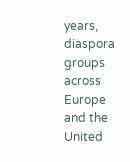years, diaspora groups across Europe and the United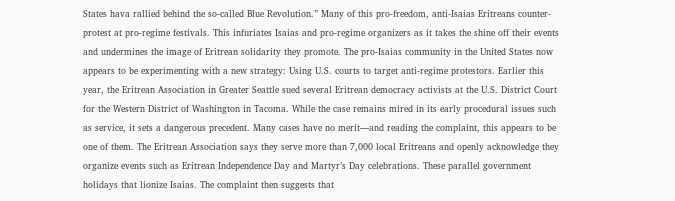States hava rallied behind the so-called Blue Revolution.” Many of this pro-freedom, anti-Isaias Eritreans counter-protest at pro-regime festivals. This infuriates Isaias and pro-regime organizers as it takes the shine off their events and undermines the image of Eritrean solidarity they promote. The pro-Isaias community in the United States now appears to be experimenting with a new strategy: Using U.S. courts to target anti-regime protestors. Earlier this year, the Eritrean Association in Greater Seattle sued several Eritrean democracy activists at the U.S. District Court for the Western District of Washington in Tacoma. While the case remains mired in its early procedural issues such as service, it sets a dangerous precedent. Many cases have no merit—and reading the complaint, this appears to be one of them. The Eritrean Association says they serve more than 7,000 local Eritreans and openly acknowledge they organize events such as Eritrean Independence Day and Martyr’s Day celebrations. These parallel government holidays that lionize Isaias. The complaint then suggests that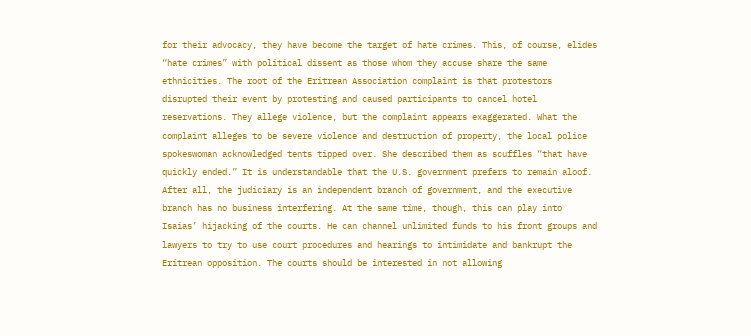for their advocacy, they have become the target of hate crimes. This, of course, elides “hate crimes” with political dissent as those whom they accuse share the same ethnicities. The root of the Eritrean Association complaint is that protestors disrupted their event by protesting and caused participants to cancel hotel reservations. They allege violence, but the complaint appears exaggerated. What the complaint alleges to be severe violence and destruction of property, the local police spokeswoman acknowledged tents tipped over. She described them as scuffles “that have quickly ended.” It is understandable that the U.S. government prefers to remain aloof. After all, the judiciary is an independent branch of government, and the executive branch has no business interfering. At the same time, though, this can play into Isaias’ hijacking of the courts. He can channel unlimited funds to his front groups and lawyers to try to use court procedures and hearings to intimidate and bankrupt the Eritrean opposition. The courts should be interested in not allowing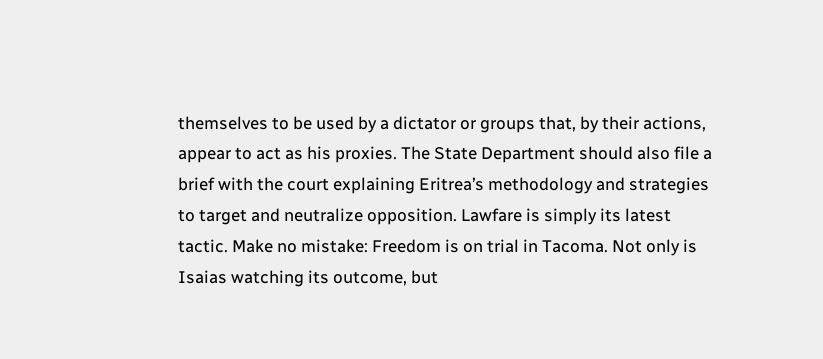themselves to be used by a dictator or groups that, by their actions, appear to act as his proxies. The State Department should also file a brief with the court explaining Eritrea’s methodology and strategies to target and neutralize opposition. Lawfare is simply its latest tactic. Make no mistake: Freedom is on trial in Tacoma. Not only is Isaias watching its outcome, but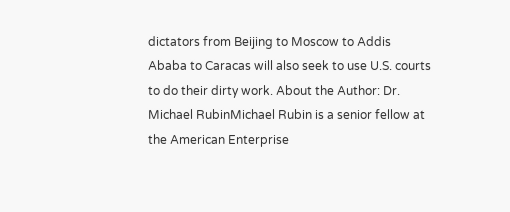dictators from Beijing to Moscow to Addis Ababa to Caracas will also seek to use U.S. courts to do their dirty work. About the Author: Dr. Michael RubinMichael Rubin is a senior fellow at the American Enterprise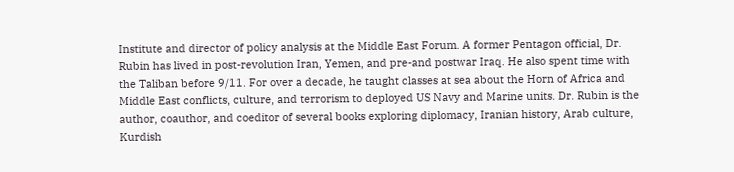Institute and director of policy analysis at the Middle East Forum. A former Pentagon official, Dr. Rubin has lived in post-revolution Iran, Yemen, and pre-and postwar Iraq. He also spent time with the Taliban before 9/11. For over a decade, he taught classes at sea about the Horn of Africa and Middle East conflicts, culture, and terrorism to deployed US Navy and Marine units. Dr. Rubin is the author, coauthor, and coeditor of several books exploring diplomacy, Iranian history, Arab culture, Kurdish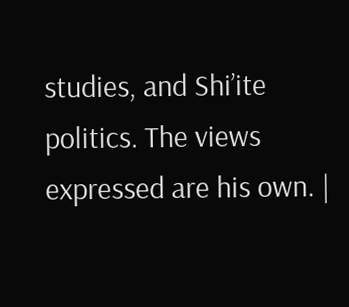studies, and Shi’ite politics. The views expressed are his own. |